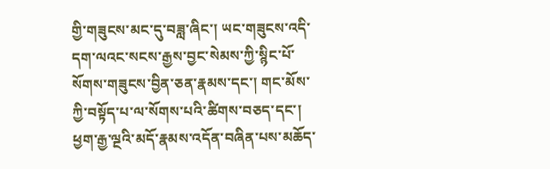གྱི་གཟུངས་མང་དུ་བཟླ་ཞིང་། ཡང་གཟུངས་འདི་དག་ལའང་སངས་རྒྱས་བྱང་སེམས་ཀྱི་སྙིང་པོ་སོགས་གཟུངས་བྱིན་ཅན་རྣམས་དང་། གང་མོས་ཀྱི་བསྟོད་པ་ལ་སོགས་པའི་ཚིགས་བཅད་དང་། ཕྱག་རྒྱ་ལྔའི་མདོ་རྣམས་འདོན་བཞིན་པས་མཆོད་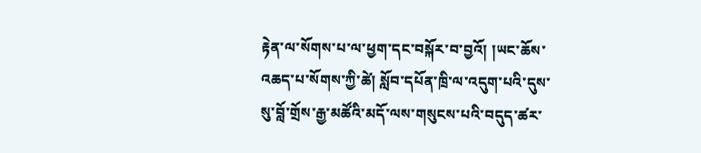རྟེན་ལ་སོགས་པ་ལ་ཕྱག་དང་བསྐོར་བ་བྱའོ། །ཡང་ཆོས་འཆད་པ་སོགས་ཀྱི་ཚེ། སློབ་དཔོན་ཁྲི་ལ་འདུག་པའི་དུས་སུ་བློ་གྲོས་རྒྱ་མཚོའི་མདོ་ལས་གསུངས་པའི་བདུད་ཚར་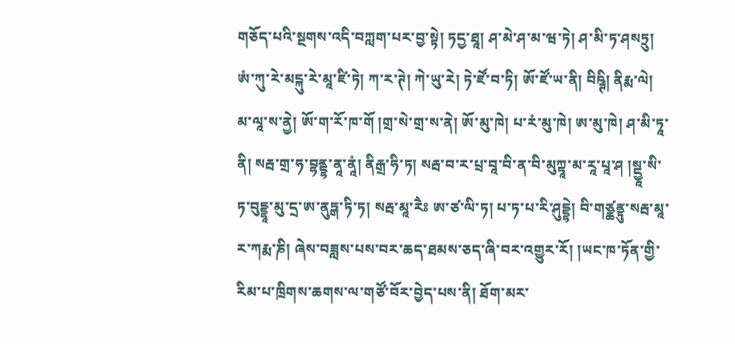གཅོད་པའི་སྔགས་འདི་བཀླག་པར་བྱ་སྟེ། ཏདྱ་ཐཱ། ཤ་མེ་ཤ་མ་ཝ་ཏེ། ཤ་མི་ཏ་ཤསཏྲུ། ཨཾ་ཀུ་རེ་མངྐུ་རེ་མཱ་ཛི་ཏེ། ཀ་ར་ཊེ། ཀེ་ཡུ་རེ། ཏེ་ཛོ་བ་ཏི། ཨོ་ཛོ་ཡ་ནི། བིཥྚི། ནིརྨ་ལེ། མ་ལཱ་ས་ནྱེ། ཨོ་ག་རོ་ཁ་གོ །གྲ་སེ་གྲ་ས་ནེ། ཨོ་མུ་ཁེ། པ་རཾ་མུ་ཁེ། ཨ་མུ་ཁེ། ཤ་མི་ཏཱ་ནི། སརྦ་གྲ་ཧ་བྷནྡྷ་ནཱ་ནཱཾ། ནིརྒྲ་ཧི་ཏ། སརྦ་བ་ར་པྲ་བཱ་བི་ན་བི་མུཀྟཱ་མ་རཱ་པཱ་ཤ །སྡྱཱ་སི་ཏ་བུདྡྷཱ་མུ་དྲ་ཨ་ནུཏྒ་ཏི་ཏ། སརྦ་མཱ་རཻཿ ཨ་ཙ་ལི་ཏ། པ་ཏ་པ་རི་ཤུདྡྷེ། བི་གཙྪནྟུ་སརྦ་མཱ་ར་ཀརྨ་ཎི། ཞེས་བཟླས་པས་བར་ཆད་ཐམས་ཅད་ཞི་བར་འགྱུར་རོ། །ཡང་ཁ་ཏོན་གྱི་རིམ་པ་ཁྲིགས་ཆགས་ལ་གཙོ་བོར་བྱེད་པས་ནི། ཐོག་མར་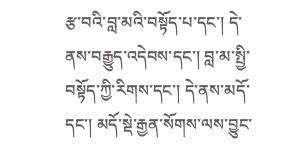རྩ་བའི་བླ་མའི་བསྟོད་པ་དང་། དེ་ནས་བརྒྱུད་འདེབས་དང་། བླ་མ་སྤྱི་བསྟོད་ཀྱི་རིགས་དང་། དེ་ནས་མདོ་དང་། མདོ་སྡེ་རྒྱན་སོགས་ལས་བྱུང་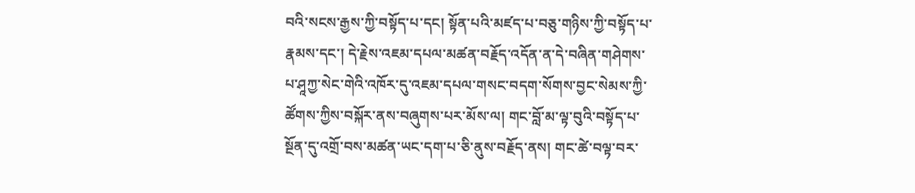བའི་སངས་རྒྱས་ཀྱི་བསྟོད་པ་དང། སྟོན་པའི་མཛད་པ་བཅུ་གཉིས་ཀྱི་བསྟོད་པ་རྣམས་དང་། དེ་རྗེས་འཇམ་དཔལ་མཚན་བརྗོད་འདོན་ན་དེ་བཞིན་གཤེགས་པ་ཤཱཀྱ་སེང་གེའི་འཁོར་དུ་འཇམ་དཔལ་གསང་བདག་སོགས་བྱང་སེམས་ཀྱི་ཚོགས་ཀྱིས་བསྐོར་ནས་བཞུགས་པར་མོས་ལ། གང་བློ་མ་ལྟ་བུའི་བསྟོད་པ་སྔོན་དུ་འགྲོ་བས་མཚན་ཡང་དག་པ་ཅི་ནུས་བརྗོད་ནས། གང་ཚེ་བལྟ་བར་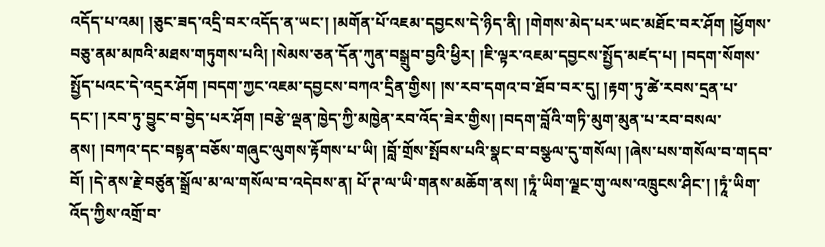འདོད་པ་འམ། །ཅུང་ཟད་འདྲི་བར་འདོད་ན་ཡང་། །མགོན་པོ་འཇམ་དབྱངས་དེ་ཉིད་ནི། །གེགས་མེད་པར་ཡང་མཐོང་བར་ཤོག །ཕྱོགས་བཅུ་ནམ་མཁའི་མཐས་གཏུགས་པའི། །སེམས་ཅན་དོན་ཀུན་བསྒྲུབ་བྱའི་ཕྱིར། །ཇི་ལྟར་འཇམ་དབྱངས་སྤྱོད་མཛད་པ། །བདག་སོགས་སྤྱོད་པའང་དེ་འདྲར་ཤོག །བདག་ཀྱང་འཇམ་དབྱངས་བཀའ་དྲིན་གྱིས། །ས་རབ་དགའ་བ་ཐོབ་བར་དུ། །རྟག་ཏུ་ཚེ་རབས་དྲན་པ་དང་། །རབ་ཏུ་བྱུང་བ་བྱེད་པར་ཤོག །བརྩེ་ལྡན་ཁྱེད་ཀྱི་མཁྱེན་རབ་འོད་ཟེར་གྱིས། །བདག་བློའི་གཏི་མུག་མུན་པ་རབ་བསལ་ནས། །བཀའ་དང་བསྟན་བཅོས་གཞུང་ལུགས་རྟོགས་པ་ཡི། །བློ་གྲོས་སྤོབས་པའི་སྣང་བ་བསྩལ་དུ་གསོལ། །ཞེས་པས་གསོལ་བ་གདབ་བོ། །དེ་ནས་རྗེ་བཙུན་སྒྲོལ་མ་ལ་གསོལ་བ་འདེབས་ན། པོ་ཊ་ལ་ཡི་གནས་མཆོག་ནས། །ཏཱཾ་ཡིག་ལྗང་གུ་ལས་འཁྲུངས་ཤིང་། །ཏཱཾ་ཡིག་འོད་ཀྱིས་འགྲོ་བ་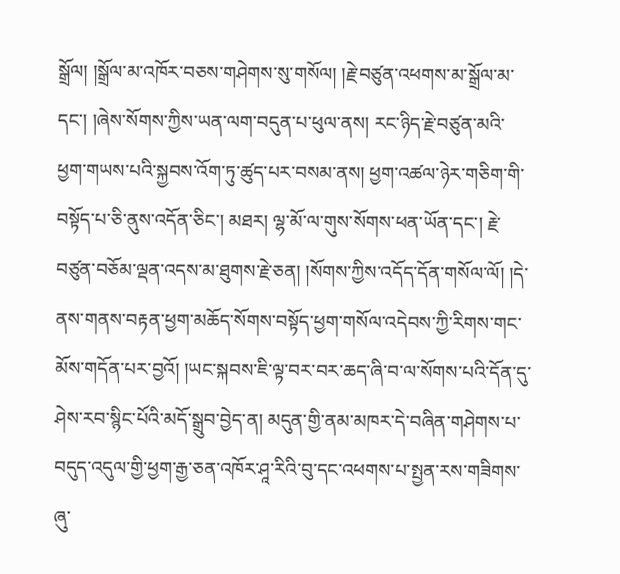སྒྲོལ། །སྒྲོལ་མ་འཁོར་བཅས་གཤེགས་སུ་གསོལ། །རྗེ་བཙུན་འཕགས་མ་སྒྲོལ་མ་དང་། །ཞེས་སོགས་ཀྱིས་ཡན་ལག་བདུན་པ་ཕུལ་ནས། རང་ཉིད་རྗེ་བཙུན་མའི་ཕྱག་གཡས་པའི་སྐྱབས་འོག་ཏུ་ཚུད་པར་བསམ་ནས། ཕྱག་འཚལ་ཉེར་གཅིག་གི་བསྟོད་པ་ཅི་ནུས་འདོན་ཅིང་། མཐར། ལྷ་མོ་ལ་གུས་སོགས་ཕན་ཡོན་དང་། རྗེ་བཙུན་བཅོམ་ལྡན་འདས་མ་ཐུགས་རྗེ་ཅན། །སོགས་ཀྱིས་འདོད་དོན་གསོལ་ལོ། །དེ་ནས་གནས་བརྟན་ཕྱག་མཆོད་སོགས་བསྟོད་ཕྱག་གསོལ་འདེབས་ཀྱི་རིགས་གང་མོས་གདོན་པར་བྱའོ། །ཡང་སྐབས་ཇི་ལྟ་བར་བར་ཆད་ཞི་བ་ལ་སོགས་པའི་དོན་དུ་ཤེས་རབ་སྙིང་པོའི་མདོ་སྒྲུབ་བྱེད་ན། མདུན་གྱི་ནམ་མཁར་དེ་བཞིན་གཤེགས་པ་བདུད་འདུལ་གྱི་ཕྱག་རྒྱ་ཅན་འཁོར་ཤཱ་རིའི་བུ་དང་འཕགས་པ་སྤྱན་རས་གཟིགས་ཞུ་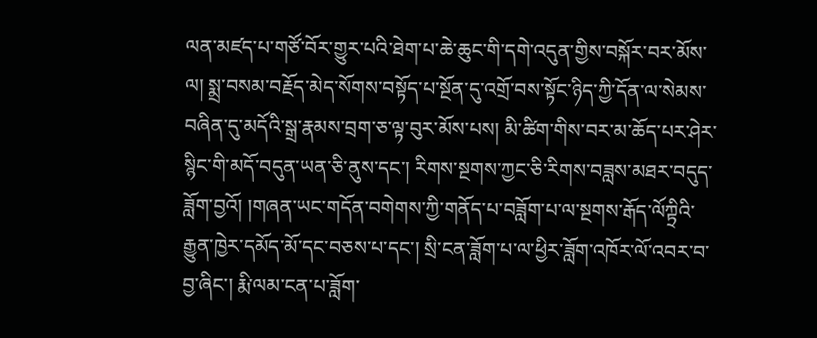ལན་མཛད་པ་གཙོ་བོར་གྱུར་པའི་ཐེག་པ་ཆེ་ཆུང་གི་དགེ་འདུན་གྱིས་བསྐོར་བར་མོས་ལ། སྨྲ་བསམ་བརྗོད་མེད་སོགས་བསྟོད་པ་སྔོན་དུ་འགྲོ་བས་སྟོང་ཉིད་ཀྱི་དོན་ལ་སེམས་བཞིན་དུ་མདོའི་སྒྲ་རྣམས་བྲག་ཅ་ལྟ་བུར་མོས་པས། མི་ཚིག་གིས་བར་མ་ཆོད་པར་ཤེར་སྙིང་གི་མདོ་བདུན་ཡན་ཅི་ནུས་དང་། རིགས་སྔགས་ཀྱང་ཅི་རིགས་བཟླས་མཐར་བདུད་ཟློག་བྱའོ། །གཞན་ཡང་གདོན་བགེགས་ཀྱི་གནོད་པ་བཟློག་པ་ལ་སྔགས་རྒོད་ལོཀྟྲིའི་རྒྱུན་ཁྱེར་དམོད་མོ་དང་བཅས་པ་དང་། སྲི་ངན་ཟློག་པ་ལ་ཕྱིར་ཟློག་འཁོར་ལོ་འབར་བ་བྱ་ཞིང་། རྨི་ལམ་ངན་པ་ཟློག་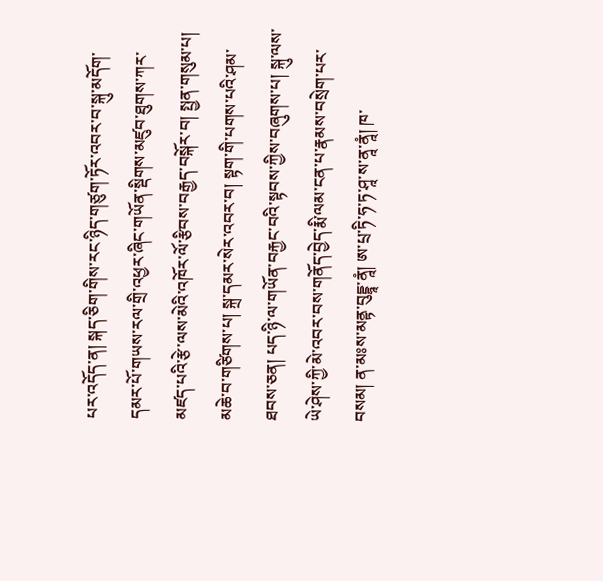པར་འདོད་ན། སྐད་ཅིག་གིས་རང་ཉིད་གཙུག་ཏོར་འབར་བ་སྐུ་མདོག་དམར་པོ་གཡས་རལ་གྲི་འཕྱར་ཞིང་གཡོན་སྡིགས་མཛུབ་ཐུགས་ཀར་མཛད་པའི་རྩེ་ལས་མེའི་འཁོར་ལོ་རྩིབས་བརྒྱད་བསྐོར་བ། སྤྱན་གསུམ་པ། མཆེ་བ་གཙིགས་པ། སྐྲ་དམར་སེར་འབར་བ། སྟག་གི་པགས་པའི་ཤམ་ཐབས་ཅན། པད་ཉི་ལ་གཡོན་བརྐྱང་བའི་སྟབས་ཀྱིས་བཞུགས་པ། སྐུ་ལས་ཡེ་ཤེས་ཀྱི་མེ་འབར་བས་གནོད་བྱེད་རྨི་ལམ་ངན་པ་རྣམས་བསྲེག་པར་བསམ། ན་མཿས་མནྟ་བུདྡྷཱ་ནཱཾ། ཨ་པྲ་ཏི་ཧ་ཏ་ཤཱ་ས་ནཱ་ནཱཾ། ཁ་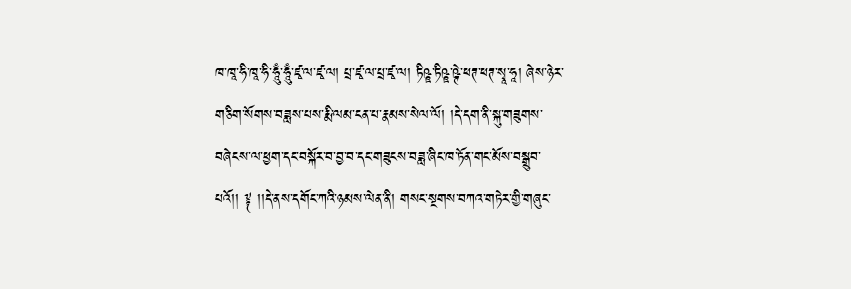ཁ་ཁཱ་ཧི་ཁཱ་ཧི་ཧཱུྃ་ཧཱུྃ་ཛྭ་ལ་ཛྭ་ལ། པྲ་ཛྭ་ལ་པྲ་ཛྭ་ལ། ཏིཥྛ་ཏིཥྛ་ཥྚེ་ཕཊ་ཕཊ་སྭཱ་ཧཱ། ཞེས་ཉེར་གཅིག་སོགས་བཟླས་པས་རྨི་ལམ་ངན་པ་རྣམས་སེལ་ལོ། །དེ་དག་ནི་སྐུ་གཟུགས་བཞེངས་ལ་ཕྱག་དང་བསྐོར་བ་བྱ་བ་དང་གཟུངས་བཟླ་ཞིང་ཁ་ཏོན་གང་མོས་བསྒྲུབ་པའོ།། ༈ །།དེ་ནས་དགོང་ཀའི་ཉམས་ལེན་ནི། གསང་སྔགས་བཀའ་གཏེར་གྱི་གཞུང་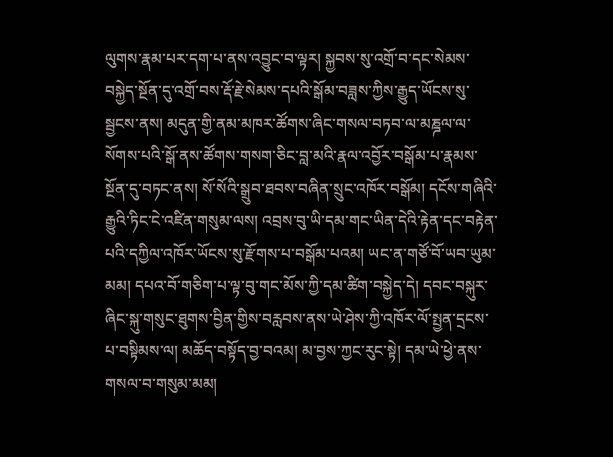ལུགས་རྣམ་པར་དག་པ་ནས་འབྱུང་བ་ལྟར། སྐྱབས་སུ་འགྲོ་བ་དང་སེམས་བསྐྱེད་སྔོན་དུ་འགྲོ་བས་རྡོ་རྗེ་སེམས་དཔའི་སྒོམ་བཟླས་ཀྱིས་རྒྱུད་ཡོངས་སུ་སྦྱངས་ནས། མདུན་གྱི་ནམ་མཁར་ཚོགས་ཞིང་གསལ་བཏབ་ལ་མཎྜལ་ལ་སོགས་པའི་སྒོ་ནས་ཚོགས་གསག་ཅིང་བླ་མའི་རྣལ་འབྱོར་བསྒོམ་པ་རྣམས་སྔོན་དུ་བཏང་ནས། སོ་སོའི་སྒྲུབ་ཐབས་བཞིན་སྲུང་འཁོར་བསྒོམ། དངོས་གཞིའི་རྒྱུའི་ཏིང་ངེ་འཛིན་གསུམ་ལས། འབྲས་བུ་ཡི་དམ་གང་ཡིན་དེའི་རྟེན་དང་བརྟེན་པའི་དཀྱིལ་འཁོར་ཡོངས་སུ་རྫོགས་པ་བསྒོམ་པའམ། ཡང་ན་གཙོ་བོ་ཡབ་ཡུམ་མམ། དཔའ་བོ་གཅིག་པ་ལྟ་བུ་གང་མོས་ཀྱི་དམ་ཚིག་བསྐྱེད་དེ། དབང་བསྐུར་ཞིང་སྐུ་གསུང་ཐུགས་བྱིན་གྱིས་བརླབས་ནས་ཡེ་ཤེས་ཀྱི་འཁོར་ལོ་སྤྱན་དྲངས་པ་བསྟིམས་ལ། མཆོད་བསྟོད་བྱ་བའམ། མ་བྱས་ཀྱང་རུང་སྟེ། དམ་ཡེ་ཕྱེ་ནས་གསལ་བ་གསུམ་མམ།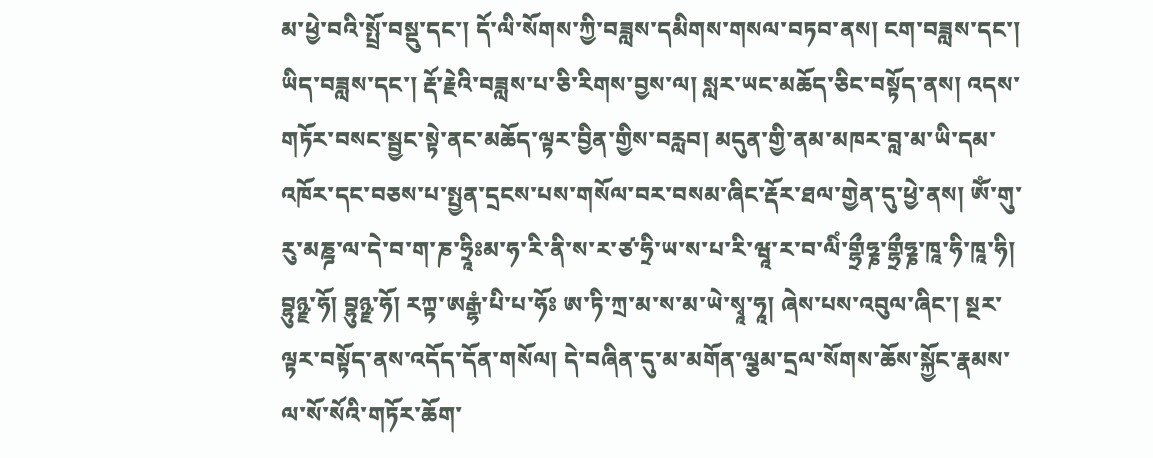མ་ཕྱེ་བའི་སྤྲོ་བསྡུ་དང་། དོ་ལི་སོགས་ཀྱི་བཟླས་དམིགས་གསལ་བཏབ་ནས། ངག་བཟླས་དང་། ཡིད་བཟླས་དང་། རྡོ་རྗེའི་བཟླས་པ་ཅི་རིགས་བྱས་ལ། སླར་ཡང་མཆོད་ཅིང་བསྟོད་ནས། འདས་གཏོར་བསང་སྦྱང་སྟེ་ནང་མཆོད་ལྟར་བྱིན་གྱིས་བརླབ། མདུན་གྱི་ནམ་མཁར་བླ་མ་ཡི་དམ་འཁོར་དང་བཅས་པ་སྤྱན་དྲངས་པས་གསོལ་བར་བསམ་ཞིང་རྡོར་ཐལ་གྱེན་དུ་ཕྱེ་ནས། ཨོཾ་གུ་རུ་མཎྜ་ལ་དེ་བ་ག་ཎ་ཧྲཱིཿམ་ཧ་རི་ནི་ས་ར་ཙ་ཧྲི་ཡ་ས་པ་རི་ཝཱ་ར་བ་ལིཾ་གྷྲྀཧྞ་གྷྲྀཧྞ་ཁཱ་ཧི་ཁཱ་ཧི། བྷུཉྫ་ཧོ། བྷུཉྫ་ཧོ། རཀྟ་ཨརྒྷཾ་པི་པ་ཧོཿ ཨ་ཏི་ཀྲ་མ་ས་མ་ཡེ་སྭཱ་ཧཱ། ཞེས་པས་འབུལ་ཞིང་། སྔར་ལྟར་བསྟོད་ནས་འདོད་དོན་གསོལ། དེ་བཞིན་དུ་མ་མགོན་ལྕམ་དྲལ་སོགས་ཆོས་སྐྱོང་རྣམས་ལ་སོ་སོའི་གཏོར་ཆོག་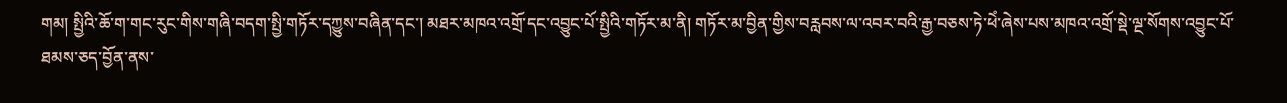གམ། སྤྱིའི་ཆོ་ག་གང་རུང་གིས་གཞི་བདག་སྤྱི་གཏོར་དཀྱུས་བཞིན་དང་། མཐར་མཁའ་འགྲོ་དང་འབྱུང་པོ་སྤྱིའི་གཏོར་མ་ནི། གཏོར་མ་བྱིན་གྱིས་བརླབས་ལ་འབར་བའི་རྒྱ་བཅས་ཏེ་ཕེཾ་ཞེས་པས་མཁའ་འགྲོ་སྡེ་ལྔ་སོགས་འབྱུང་པོ་ཐམས་ཅད་བྱོན་ནས་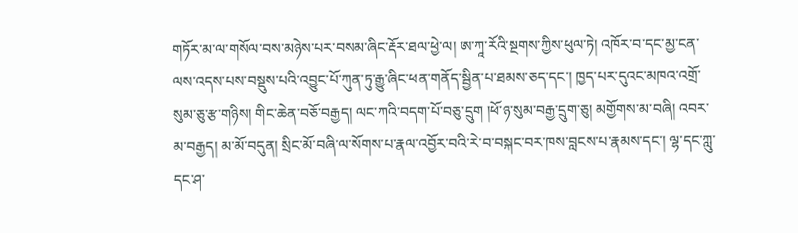གཏོར་མ་ལ་གསོལ་བས་མཉེས་པར་བསམ་ཞིང་རྡོར་ཐལ་ཕྱེ་ལ། ཨ་ཀཱ་རོའི་སྔགས་ཀྱིས་ཕུལ་ཏེ། འཁོར་བ་དང་མྱ་ངན་ལས་འདས་པས་བསྡུས་པའི་འབྱུང་པོ་ཀུན་ཏུ་རྒྱུ་ཞིང་ཕན་གནོད་སྦྱིན་པ་ཐམས་ཅད་དང་། ཁྱད་པར་དུའང་མཁའ་འགྲོ་སུམ་ཅུ་རྩ་གཉིས། གིང་ཆེན་བཅོ་བརྒྱད། ལང་ཀའི་བདག་པོ་བཅུ་དྲུག །ཕོ་ཉ་སུམ་བརྒྱ་དྲུག་ཅུ། མགྱོགས་མ་བཞི། འབར་མ་བརྒྱད། མ་མོ་བདུན། སྲིང་མོ་བཞི་ལ་སོགས་པ་རྣལ་འབྱོར་བའི་རེ་བ་བསྐང་བར་ཁས་བླངས་པ་རྣམས་དང་། ལྷ་དང་ཀླུ་དང་ཤ་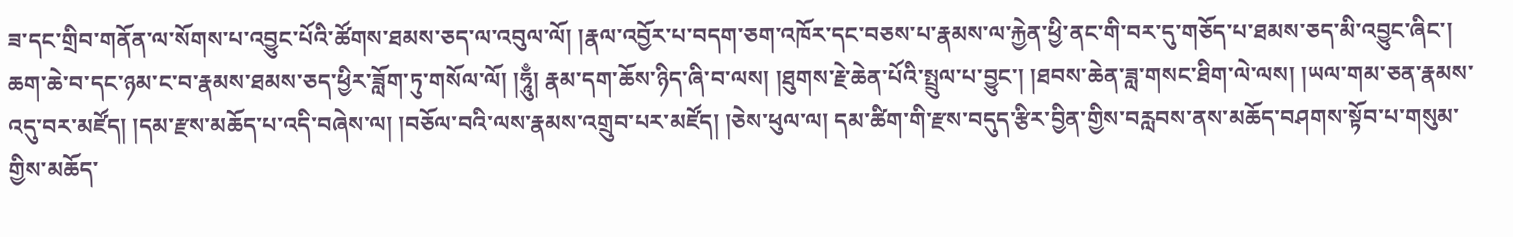ཟ་དང་གྲིབ་གནོན་ལ་སོགས་པ་འབྱུང་པོའི་ཚོགས་ཐམས་ཅད་ལ་འབུལ་ལོ། །རྣལ་འབྱོར་པ་བདག་ཅག་འཁོར་དང་བཅས་པ་རྣམས་ལ་རྐྱེན་ཕྱི་ནང་གི་བར་དུ་གཅོད་པ་ཐམས་ཅད་མི་འབྱུང་ཞིང་། ཆག་ཆེ་བ་དང་ཉམ་ང་བ་རྣམས་ཐམས་ཅད་ཕྱིར་ཟློག་ཏུ་གསོལ་ལོ། །ཧཱུྃ། རྣམ་དག་ཆོས་ཉིད་ཞི་བ་ལས། །ཐུགས་རྗེ་ཆེན་པོའི་སྤྲུལ་པ་བྱུང་། །ཐབས་ཆེན་ཟླ་གསང་ཐིག་ལེ་ལས། །ཡལ་གམ་ཅན་རྣམས་འདུ་བར་མཛོད། །དམ་རྫས་མཆོད་པ་འདི་བཞེས་ལ། །བཅོལ་བའི་ལས་རྣམས་འགྲུབ་པར་མཛོད། །ཅེས་ཕུལ་ལ། དམ་ཚིག་གི་རྫས་བདུད་རྩིར་བྱིན་གྱིས་བརླབས་ནས་མཆོད་བཤགས་སྟོབ་པ་གསུམ་གྱིས་མཆོད་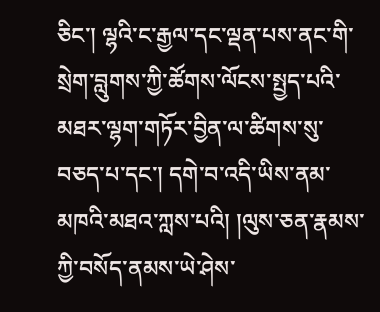ཅིང་། ལྷའི་ང་རྒྱལ་དང་ལྡན་པས་ནང་གི་སྲེག་བླུགས་ཀྱི་ཚོགས་ལོངས་སྤྱད་པའི་མཐར་ལྷག་གཏོར་བྱིན་ལ་ཚིགས་སུ་བཅད་པ་དང་། དགེ་བ་འདི་ཡིས་ནམ་མཁའི་མཐའ་ཀླས་པའི། །ལུས་ཅན་རྣམས་ཀྱི་བསོད་ནམས་ཡེ་ཤེས་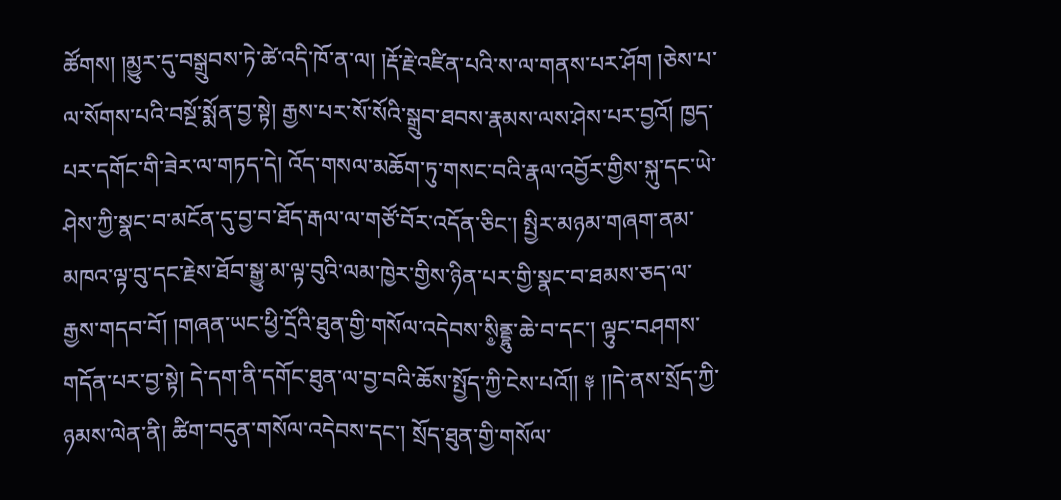ཚོགས། །མྱུར་དུ་བསྒྲུབས་ཏེ་ཚེ་འདི་ཁོ་ན་ལ། །རྡོ་རྗེ་འཛིན་པའི་ས་ལ་གནས་པར་ཤོག །ཅེས་པ་ལ་སོགས་པའི་བསྔོ་སྨོན་བྱ་སྟེ། རྒྱས་པར་སོ་སོའི་སྒྲུབ་ཐབས་རྣམས་ལས་ཤེས་པར་བྱའོ། ཁྱད་པར་དགོང་གི་ཟེར་ལ་གཏད་དེ། འོད་གསལ་མཆོག་ཏུ་གསང་བའི་རྣལ་འབྱོར་གྱིས་སྐུ་དང་ཡེ་ཤེས་ཀྱི་སྣང་བ་མངོན་དུ་བྱ་བ་ཐོད་རྒལ་ལ་གཙོ་བོར་འདོན་ཅིང་། སྤྱིར་མཉམ་གཞག་ནམ་མཁའ་ལྟ་བུ་དང་རྗེས་ཐོབ་སྒྱུ་མ་ལྟ་བུའི་ལམ་ཁྱེར་གྱིས་ཉིན་པར་གྱི་སྣང་བ་ཐམས་ཅད་ལ་རྒྱས་གདབ་བོ། །གཞན་ཡང་ཕྱི་དྲོའི་ཐུན་གྱི་གསོལ་འདེབས་སི༵ནྡྷུ་ཆེ་བ་དང་། ལྟུང་བཤགས་གདོན་པར་བྱ་སྟེ། དེ་དག་ནི་དགོང་ཐུན་ལ་བྱ་བའི་ཆོས་སྤྱོད་ཀྱི་ངེས་པའོ།། ༈ །།དེ་ནས་སྲོད་ཀྱི་ཉམས་ལེན་ནི། ཚིག་བདུན་གསོལ་འདེབས་དང་། སྲོད་ཐུན་གྱི་གསོལ་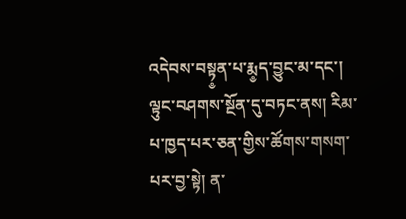འདེབས་བསྟ༵ན་པ་རྨ༵ད་བྱུང་མ་དང་། ལྟུང་བཤགས་སྔོན་དུ་བཏང་ནས། རིམ་པ་ཁྱད་པར་ཅན་གྱིས་ཚོགས་གསག་པར་བྱ་སྟེ། ན་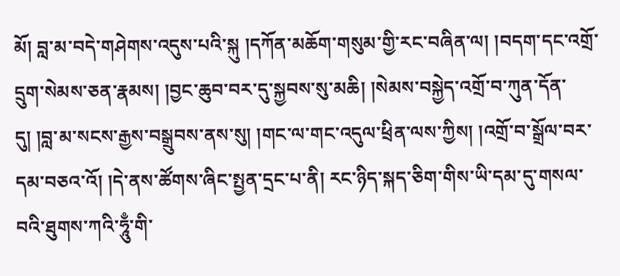མོ། བླ་མ་བདེ་གཤེགས་འདུས་པའི་སྐུ །དཀོན་མཆོག་གསུམ་གྱི་རང་བཞིན་ལ། །བདག་དང་འགྲོ་དྲུག་སེམས་ཅན་རྣམས། །བྱང་ཆུབ་བར་དུ་སྐྱབས་སུ་མཆི། །སེམས་བསྐྱེད་འགྲོ་བ་ཀུན་དོན་དུ། །བླ་མ་སངས་རྒྱས་བསྒྲུབས་ནས་སུ། །གང་ལ་གང་འདུལ་ཕྲིན་ལས་ཀྱིས། །འགྲོ་བ་སྒྲོལ་བར་དམ་བཅའ་འོ། །དེ་ནས་ཚོགས་ཞིང་སྤྱན་དྲང་པ་ནི། རང་ཉིད་སྐད་ཅིག་གིས་ཡི་དམ་དུ་གསལ་བའི་ཐུགས་ཀའི་ཧཱུྃ་གི་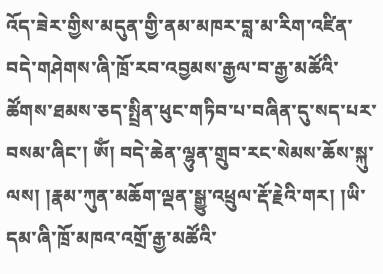འོད་ཟེར་གྱིས་མདུན་གྱི་ནམ་མཁར་བླ་མ་རིག་འཛིན་བདེ་གཤེགས་ཞི་ཁྲོ་རབ་འབྱམས་རྒྱལ་བ་རྒྱ་མཚོའི་ཚོགས་ཐམས་ཅད་སྤྲིན་ཕུང་གཏིབ་པ་བཞིན་དུ་སད་པར་བསམ་ཞིང་། ཨོཾ། བདེ་ཆེན་ལྷུན་གྲུབ་རང་སེམས་ཆོས་སྐུ་ལས། །རྣམ་ཀུན་མཆོག་ལྡན་སྒྱུ་འཕྲུལ་རྡོ་རྗེའི་གར། །ཡི་དམ་ཞི་ཁྲོ་མཁའ་འགྲོ་རྒྱ་མཚོའི་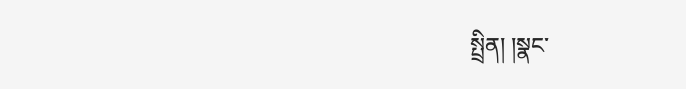སྤྲིན། །སྣང་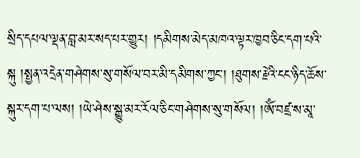སྲིད་དཔལ་ལྡན་བླ་མར་སད་པར་གྱུར། །དམིགས་མེད་མཁའ་ལྟར་ཁྱབ་ཅིང་དག་པའི་སྐུ །སྤྱན་འདྲེན་གཤེགས་སུ་གསོལ་བར་མི་དམིགས་ཀྱང་། །ཐུགས་རྗེའི་ངང་ཉིད་ཆོས་སྐུར་དག་པ་ལས། །ཡེ་ཤེས་སྒྱུ་མར་རོལ་ཅིང་གཤེགས་སུ་གསོལ། །ཨོཾ་བཛྲ་ས་མཱ་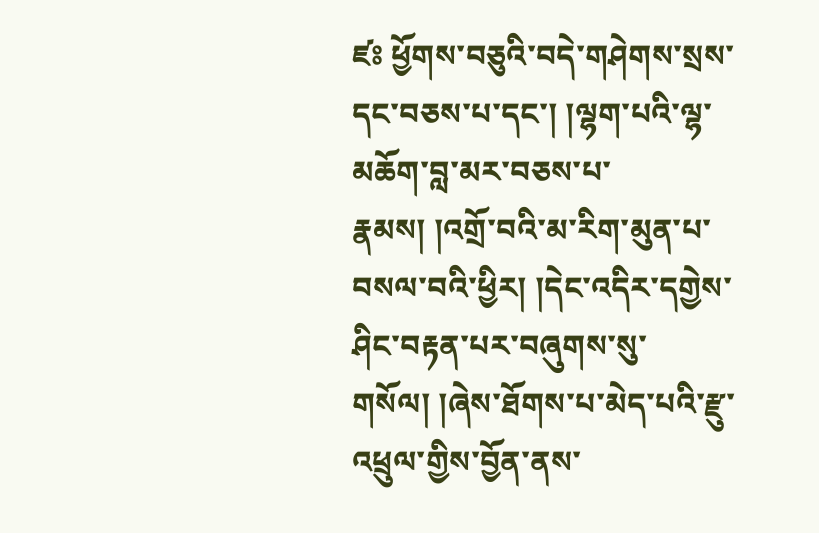ཛཿ ཕྱོགས་བཅུའི་བདེ་གཤེགས་སྲས་དང་བཅས་པ་དང་། །ལྷག་པའི་ལྷ་མཆོག་བླ་མར་བཅས་པ་རྣམས། །འགྲོ་བའི་མ་རིག་མུན་པ་བསལ་བའི་ཕྱིར། །དེང་འདིར་དགྱེས་ཤིང་བརྟན་པར་བཞུགས་སུ་གསོལ། །ཞེས་ཐོགས་པ་མེད་པའི་རྫུ་འཕྲུལ་གྱིས་བྱོན་ནས་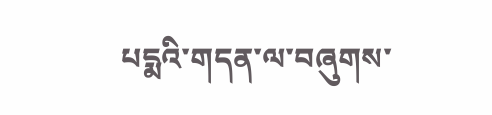པདྨའི་གདན་ལ་བཞུགས་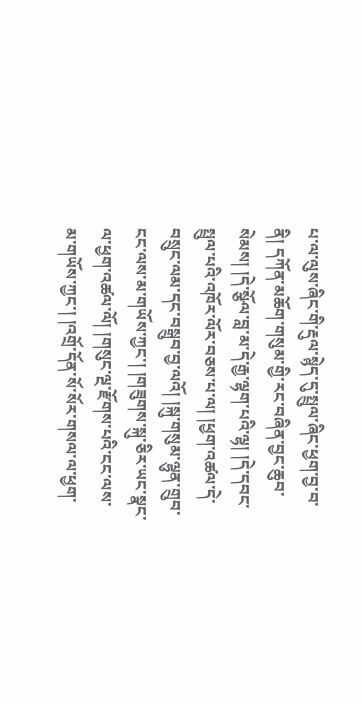པ་ལ་ལུས་ཞིང་གི་རྡུལ་སྙེད་དུ་སྤྲུལ་ཞིང་ཕྱག་བྱ་བ་ནི། དཀོན་མཆོག་གསུམ་གྱི་རང་བཞིན་བྱང་ཆུབ་སེམས། །དེ་སྩོལ་བླ་མ་དེ་རྒྱ་ལྷག་པའི་ལྷ། །དེ་དབང་སྤྲུལ་པའི་འཁོར་ལོར་བཅས་པ་ལ། །ཕྱག་འཚལ་དེ་བསྲུང་ལམ་དང་བསྒྲུབ་བྱ་ལའོ། །སྐུ་གསུམ་ལྷུན་གྲུབ་ངང་ལས་མ་གཡོས་ཀྱང་། །གཟུགས་སྐུ་ཅིར་ཡང་སྣང་ལ་ཕྱག་འཚལ་ལོ། །གསུང་ལྔ་རྫོགས་པའི་ངང་ལས་མ་གཡོས་ཀྱང་། །འགྲོ་དོན་སོ་སོར་གསལ་ལ་ཕྱག་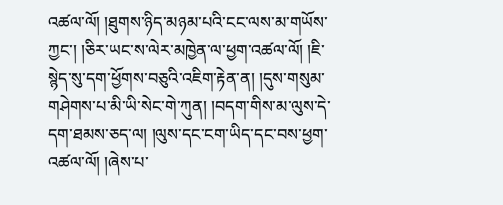འཚལ་ལོ། །ཐུགས་ཉིད་མཉམ་པའི་ངང་ལས་མ་གཡོས་ཀྱང་། །ཅིར་ཡང་ས་ལེར་མཁྱེན་ལ་ཕྱག་འཚལ་ལོ། །ཇི་སྙེད་སུ་དག་ཕྱོགས་བཅུའི་འཇིག་རྟེན་ན། །དུས་གསུམ་གཤེགས་པ་མི་ཡི་སེང་གེ་ཀུན། །བདག་གིས་མ་ལུས་དེ་དག་ཐམས་ཅད་ལ། །ལུས་དང་ངག་ཡིད་དང་བས་ཕྱག་འཚལ་ལོ། །ཞེས་པ་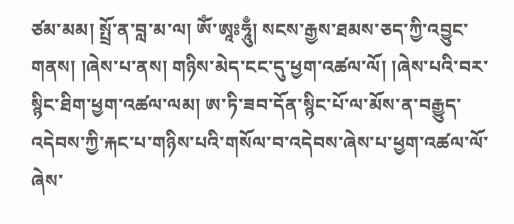ཙམ་མམ། སྤྲོ་ན་བླ་མ་ལ། ཨོཾ་ཨཱཿཧཱུྃ། སངས་རྒྱས་ཐམས་ཅད་ཀྱི་འབྱུང་གནས། །ཞེས་པ་ནས། གཉིས་མེད་ངང་དུ་ཕྱག་འཚལ་ལོ། །ཞེས་པའི་བར་སྙིང་ཐིག་ཕྱག་འཚལ་ལམ། ཨ་ཏི་ཟབ་དོན་སྙིང་པོ་ལ་མོས་ན་བརྒྱུད་འདེབས་ཀྱི་རྐང་པ་གཉིས་པའི་གསོལ་བ་འདེབས་ཞེས་པ་ཕྱག་འཚལ་ལོ་ཞེས་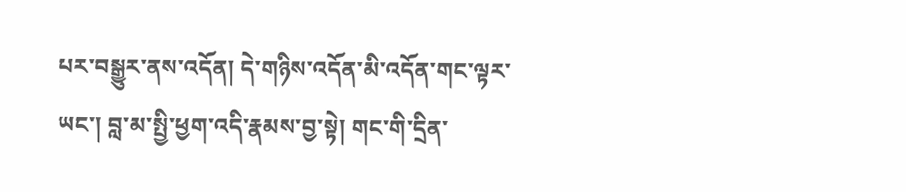པར་བསྒྱུར་ནས་འདོན། དེ་གཉིས་འདོན་མི་འདོན་གང་ལྟར་ཡང་། བླ་མ་སྤྱི་ཕྱག་འདི་རྣམས་བྱ་སྟེ། གང་གི་དྲིན་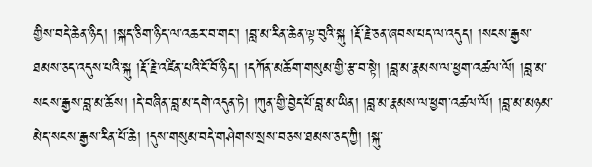གྱིས་བདེ་ཆེན་ཉིད། །སྐད་ཅིག་ཉིད་ལ་འཆར་བ་གང་། །བླ་མ་རིན་ཆེན་ལྟ་བུའི་སྐུ །རྡོ་རྗེ་ཅན་ཞབས་པད་ལ་འདུད། །སངས་རྒྱས་ཐམས་ཅད་འདུས་པའི་སྐུ །རྡོ་རྗེ་འཛིན་པའི་ངོ་བོ་ཉིད། །དཀོན་མཆོག་གསུམ་གྱི་རྩ་བ་སྟེ། །བླ་མ་རྣམས་ལ་ཕྱག་འཚལ་ལོ། །བླ་མ་སངས་རྒྱས་བླ་མ་ཆོས། །དེ་བཞིན་བླ་མ་དགེ་འདུན་ཏེ། །ཀུན་གྱི་བྱེད་པོ་བླ་མ་ཡིན། །བླ་མ་རྣམས་ལ་ཕྱག་འཚལ་ལོ། །བླ་མ་མཉམ་མེད་སངས་རྒྱས་རིན་པོ་ཆེ། །དུས་གསུམ་བདེ་གཤེགས་སྲས་བཅས་ཐམས་ཅད་ཀྱི། །སྐུ་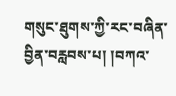གསུང་ཐུགས་ཀྱི་རང་བཞིན་བྱིན་བརླབས་པ། །བཀའ་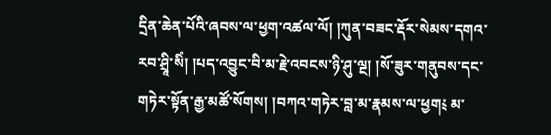དྲིན་ཆེན་པོའི་ཞབས་ལ་ཕྱག་འཚལ་ལོ། །ཀུན་བཟང་རྡོར་སེམས་དགའ་རབ་ཤྲཱི་སིཾ། །པད་འབྱུང་བི་མ་རྗེ་འབངས་ཉི་ཤུ་ལྔ། །སོ་ཟུར་གནུབས་དང་གཏེར་སྟོན་རྒྱ་མཚོ་སོགས། །བཀའ་གཏེར་བླ་མ་རྣམས་ལ་ཕྱག༴ མ་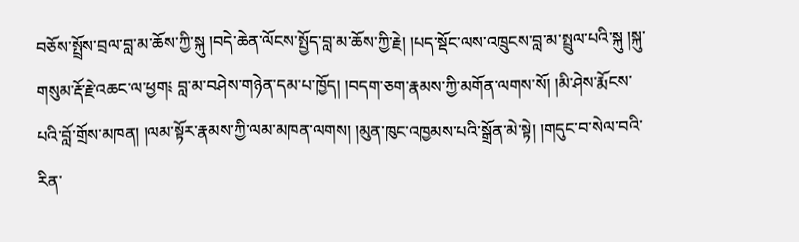བཅོས་སྤྲོས་བྲལ་བླ་མ་ཆོས་ཀྱི་སྐུ །བདེ་ཆེན་ལོངས་སྤྱོད་བླ་མ་ཆོས་ཀྱི་རྗེ། །པད་སྡོང་ལས་འཁྲུངས་བླ་མ་སྤྲུལ་པའི་སྐུ །སྐུ་གསུམ་རྡོ་རྗེ་འཆང་ལ་ཕྱག༴ བླ་མ་བཤེས་གཉེན་དམ་པ་ཁྱོད། །བདག་ཅག་རྣམས་ཀྱི་མགོན་ལགས་སོ། །མི་ཤེས་རྨོངས་པའི་བློ་གྲོས་མཁན། །ལམ་སྟོར་རྣམས་ཀྱི་ལམ་མཁན་ལགས། །མུན་ཁུང་འཁྱམས་པའི་སྒྲོན་མེ་སྟེ། །གདུང་བ་སེལ་བའི་རིན་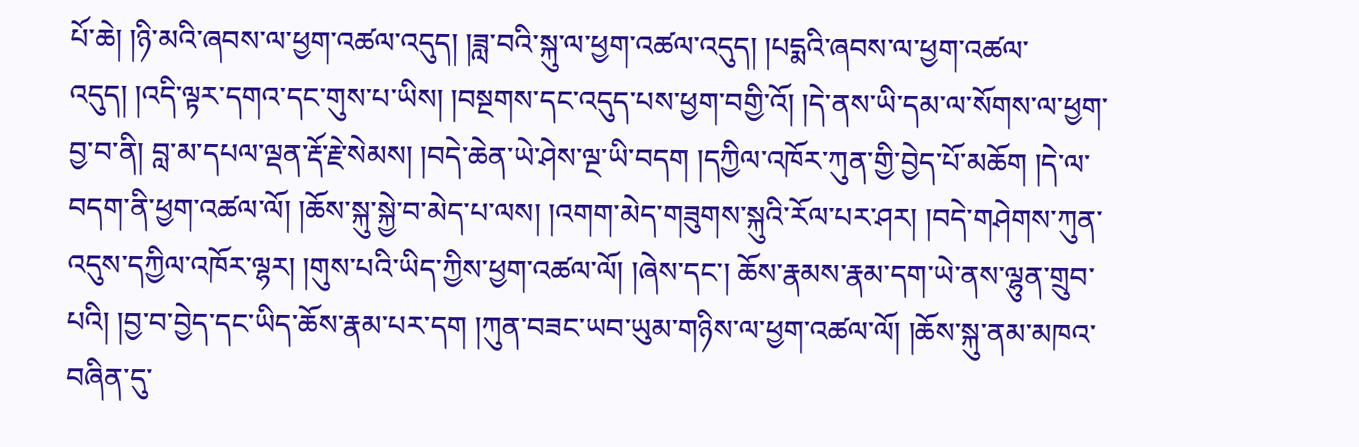པོ་ཆེ། །ཉི་མའི་ཞབས་ལ་ཕྱག་འཚལ་འདུད། །ཟླ་བའི་སྐུ་ལ་ཕྱག་འཚལ་འདུད། །པདྨའི་ཞབས་ལ་ཕྱག་འཚལ་འདུད། །འདི་ལྟར་དགའ་དང་གུས་པ་ཡིས། །བསྔགས་དང་འདུད་པས་ཕྱག་བགྱི་འོ། །དེ་ནས་ཡི་དམ་ལ་སོགས་ལ་ཕྱག་བྱ་བ་ནི། བླ་མ་དཔལ་ལྡན་རྡོ་རྗེ་སེམས། །བདེ་ཆེན་ཡེ་ཤེས་ལྔ་ཡི་བདག །དཀྱིལ་འཁོར་ཀུན་གྱི་བྱེད་པོ་མཆོག །དེ་ལ་བདག་ནི་ཕྱག་འཚལ་ལོ། །ཆོས་སྐུ་སྐྱེ་བ་མེད་པ་ལས། །འགག་མེད་གཟུགས་སྐུའི་རོལ་པར་ཤར། །བདེ་གཤེགས་ཀུན་འདུས་དཀྱིལ་འཁོར་ལྷར། །གུས་པའི་ཡིད་ཀྱིས་ཕྱག་འཚལ་ལོ། །ཞེས་དང་། ཆོས་རྣམས་རྣམ་དག་ཡེ་ནས་ལྷུན་གྲུབ་པའི། །བྱ་བ་བྱེད་དང་ཡིད་ཆོས་རྣམ་པར་དག །ཀུན་བཟང་ཡབ་ཡུམ་གཉིས་ལ་ཕྱག་འཚལ་ལོ། །ཆོས་སྐུ་ནམ་མཁའ་བཞིན་དུ་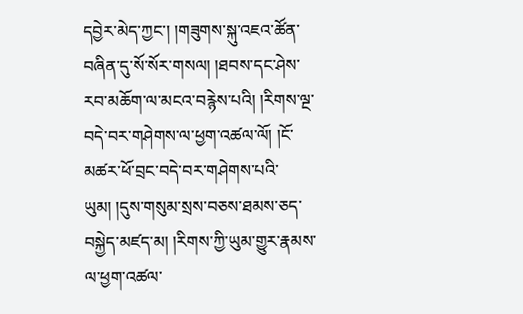དབྱེར་མེད་ཀྱང་། །གཟུགས་སྐུ་འཇའ་ཚོན་བཞིན་དུ་སོ་སོར་གསལ། །ཐབས་དང་ཤེས་རབ་མཆོག་ལ་མངའ་བརྙེས་པའི། །རིགས་ལྔ་བདེ་བར་གཤེགས་ལ་ཕྱག་འཚལ་ལོ། །ངོ་མཚར་ཕོ་བྲང་བདེ་བར་གཤེགས་པའི་ཡུམ། །དུས་གསུམ་སྲས་བཅས་ཐམས་ཅད་བསྐྱེད་མཛད་མ། །རིགས་ཀྱི་ཡུམ་གྱུར་རྣམས་ལ་ཕྱག་འཚལ་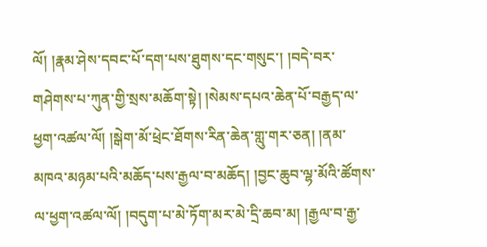ལོ། །རྣམ་ཤེས་དབང་པོ་དག་པས་ཐུགས་དང་གསུང་། །བདེ་བར་གཤེགས་པ་ཀུན་གྱི་སྲས་མཆོག་སྟེ། །སེམས་དཔའ་ཆེན་པོ་བརྒྱད་ལ་ཕྱག་འཚལ་ལོ། །སྒེག་མོ་ཕྲེང་ཐོགས་རིན་ཆེན་གླུ་གར་ཅན། །ནམ་མཁའ་མཉམ་པའི་མཆོད་པས་རྒྱལ་བ་མཆོད། །བྱང་ཆུབ་ལྷ་མོའི་ཚོགས་ལ་ཕྱག་འཚལ་ལོ། །བདུག་པ་མེ་ཏོག་མར་མེ་དྲི་ཆབ་མ། །རྒྱལ་བ་རྒྱ་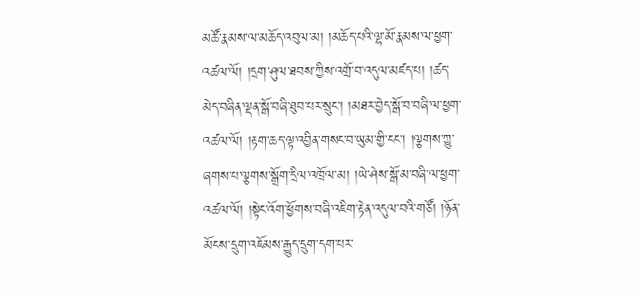མཚོ་རྣམས་ལ་མཆོད་འབུལ་མ། །མཆོད་པའི་ལྷ་མོ་རྣམས་ལ་ཕྱག་འཚལ་ལོ། །དྲག་ཤུལ་ཐབས་ཀྱིས་འགྲོ་བ་འདུལ་མཛད་པ། །ཚད་མེད་བཞིན་ལྡན་སྒོ་བཞི་ཐུབ་པར་སྲུང་། །མཐར་བྱེད་སྒོ་བ་བཞི་ལ་ཕྱག་འཚལ་ལོ། །རྟག་ཆད་ལྟ་འབྱིན་གསང་བ་ཡུམ་གྱི་ངང་། །ལྕགས་ཀྱུ་ཞགས་པ་ལྕགས་སྒྲོག་དྲིལ་འཁྲོལ་མ། །ཡེ་ཤེས་སྒོ་མ་བཞི་ལ་ཕྱག་འཚལ་ལོ། །སྟེང་འོག་ཕྱོགས་བཞི་འཇིག་རྟེན་འདུལ་བའི་གཙོ། །ཉོན་མོངས་དྲུག་འཇོམས་རྒྱུད་དྲུག་དག་པར་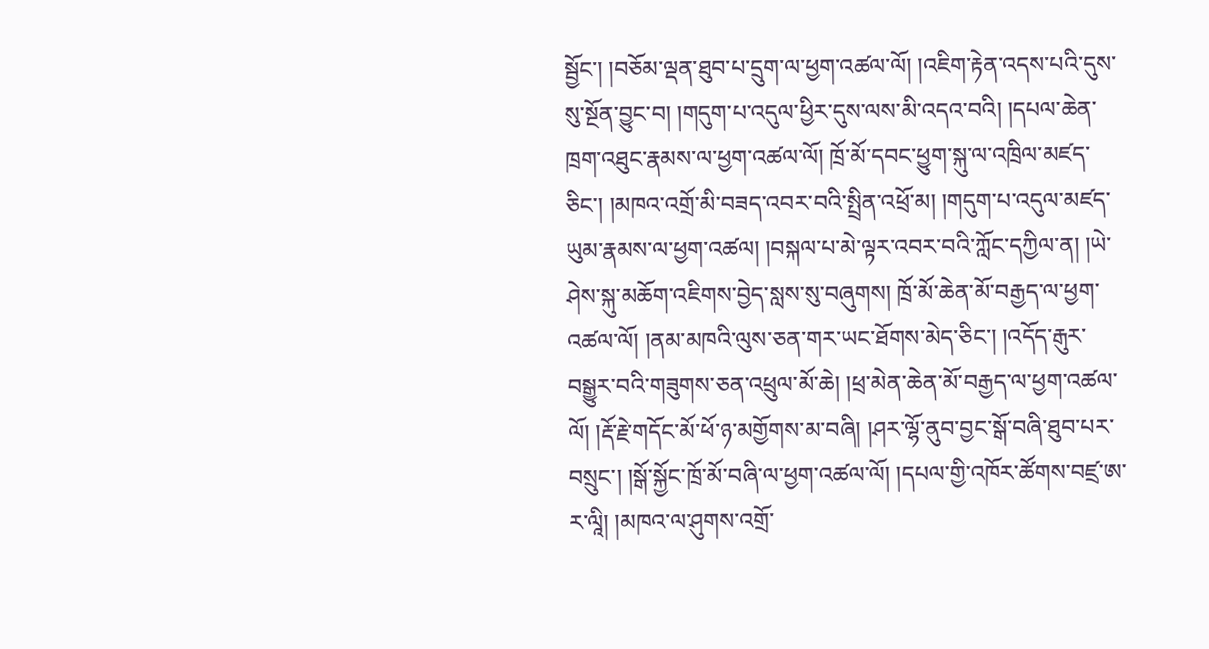སྦྱོང་། །བཅོམ་ལྡན་ཐུབ་པ་དྲུག་ལ་ཕྱག་འཚལ་ལོ། །འཇིག་རྟེན་འདས་པའི་དུས་སུ་སྔོན་བྱུང་བ། །གདུག་པ་འདུལ་ཕྱིར་དུས་ལས་མི་འདའ་བའི། །དཔལ་ཆེན་ཁྲག་འཐུང་རྣམས་ལ་ཕྱག་འཚལ་ལོ། ཁྲོ་མོ་དབང་ཕྱུག་སྐུ་ལ་འཁྲིལ་མཛད་ཅིང་། །མཁའ་འགྲོ་མི་བཟད་འབར་བའི་སྤྲིན་འཕྲོ་མ། །གདུག་པ་འདུལ་མཛད་ཡུམ་རྣམས་ལ་ཕྱག་འཚལ། །བསྐལ་པ་མེ་ལྟར་འབར་བའི་ཀློང་དཀྱིལ་ན། །ཡེ་ཤེས་སྐུ་མཆོག་འཇིགས་བྱེད་སླས་སུ་བཞུགས། ཁྲོ་མོ་ཆེན་མོ་བརྒྱད་ལ་ཕྱག་འཚལ་ལོ། །ནམ་མཁའི་ལུས་ཅན་གར་ཡང་ཐོགས་མེད་ཅིང་། །འདོད་རྒུར་བསྒྱུར་བའི་གཟུགས་ཅན་འཕྲུལ་མོ་ཆེ། །ཕྲ་མེན་ཆེན་མོ་བརྒྱད་ལ་ཕྱག་འཚལ་ལོ། །རྡོ་རྗེ་གདོང་མོ་ཕོ་ཉ་མགྱོགས་མ་བཞི། །ཤར་ལྷོ་ནུབ་བྱང་སྒོ་བཞི་ཐུབ་པར་བསྲུང་། །སྒོ་སྐྱོང་ཁྲོ་མོ་བཞི་ལ་ཕྱག་འཚལ་ལོ། །དཔལ་གྱི་འཁོར་ཚོགས་བཛྲ་ཨ་ར་ལཱི། །མཁའ་ལ་ཤུགས་འགྲོ་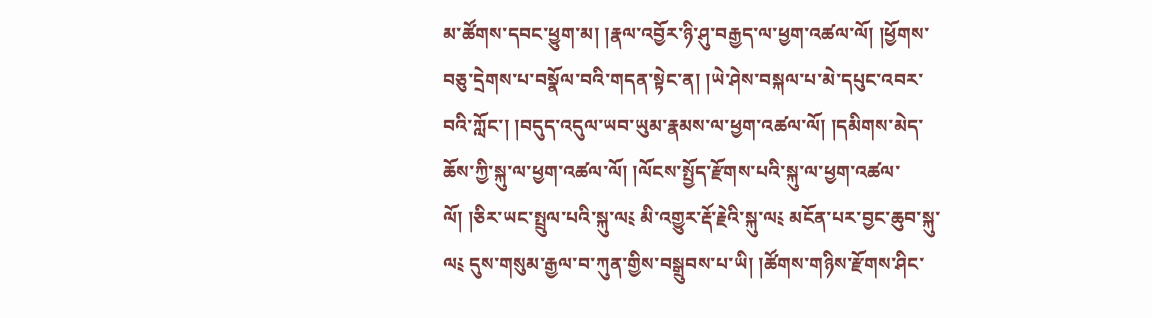མ་ཚོགས་དབང་ཕྱུག་མ། །རྣལ་འབྱོར་ཉི་ཤུ་བརྒྱད་ལ་ཕྱག་འཚལ་ལོ། །ཕྱོགས་བཅུ་དྲེགས་པ་བསྣོལ་བའི་གདན་སྟེང་ན། །ཡེ་ཤེས་བསྐལ་པ་མེ་དཔུང་འབར་བའི་ཀློང་། །བདུད་འདུལ་ཡབ་ཡུམ་རྣམས་ལ་ཕྱག་འཚལ་ལོ། །དམིགས་མེད་ཆོས་ཀྱི་སྐུ་ལ་ཕྱག་འཚལ་ལོ། །ལོངས་སྤྱོད་རྫོགས་པའི་སྐུ་ལ་ཕྱག་འཚལ་ལོ། །ཅིར་ཡང་སྤྲུལ་པའི་སྐུ་ལ༴ མི་འགྱུར་རྡོ་རྗེའི་སྐུ་ལ༴ མངོན་པར་བྱང་ཆུབ་སྐུ་ལ༴ དུས་གསུམ་རྒྱལ་བ་ཀུན་གྱིས་བསྒྲུབས་པ་ཡི། །ཚོགས་གཉིས་རྫོགས་ཤིང་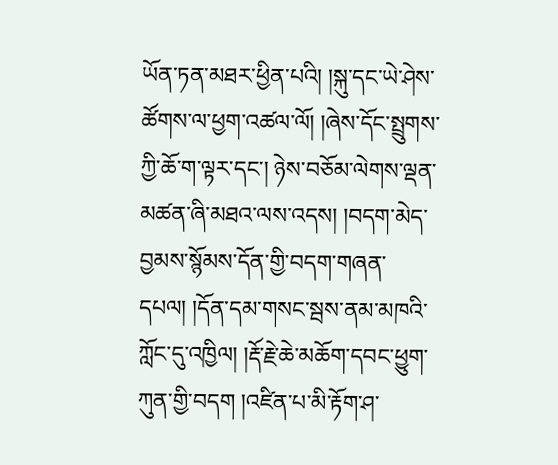ཡོན་ཏན་མཐར་ཕྱིན་པའི། །སྐུ་དང་ཡེ་ཤེས་ཚོགས་ལ་ཕྱག་འཚལ་ལོ། །ཞེས་དོང་སྤྲུགས་ཀྱི་ཆོ་ག་ལྟར་དང་། ཉེས་བཅོམ་ལེགས་ལྡན་མཚན་ཞི་མཐའ་ལས་འདས། །བདག་མེད་བྱམས་སྙོམས་དོན་གྱི་བདག་གཞན་དཔལ། །དོན་དམ་གསང་སྦས་ནམ་མཁའི་ཀློང་དུ་འཁྱིལ། །རྡོ་རྗེ་ཆེ་མཆོག་དབང་ཕྱུག་ཀུན་གྱི་བདག །འཛིན་པ་མི་རྟོག་ཤ་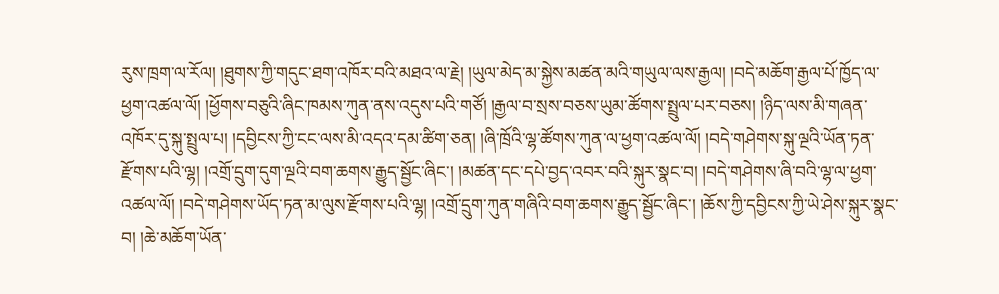རུས་ཁྲག་ལ་རོལ། །ཐུགས་ཀྱི་གདུང་ཐག་འཁོར་བའི་མཐའ་ལ་རྗེ། །ཡུལ་མེད་མ་སྐྱེས་མཚན་མའི་གཡུལ་ལས་རྒྱལ། །བདེ་མཆོག་རྒྱལ་པོ་ཁྱོད་ལ་ཕྱག་འཚལ་ལོ། །ཕྱོགས་བཅུའི་ཞིང་ཁམས་ཀུན་ནས་འདུས་པའི་གཙོ། །རྒྱལ་བ་སྲས་བཅས་ཡུམ་ཚོགས་སྤྲུལ་པར་བཅས། །ཉིད་ལས་མི་གཞན་འཁོར་དུ་སྐུ་སྤྲུལ་པ། །དབྱིངས་ཀྱི་ངང་ལས་མི་འདའ་དམ་ཚིག་ཅན། །ཞི་ཁྲོའི་ལྷ་ཚོགས་ཀུན་ལ་ཕྱག་འཚལ་ལོ། །བདེ་གཤེགས་སྐུ་ལྔའི་ཡོན་ཏན་རྫོགས་པའི་ལྷ། །འགྲོ་དྲུག་དུག་ལྔའི་བག་ཆགས་རྒྱུད་སྦྱོང་ཞིང་། །མཚན་དང་དཔེ་བྱད་འབར་བའི་སྐུར་སྣང་བ། །བདེ་གཤེགས་ཞི་བའི་ལྷ་ལ་ཕྱག་འཚལ་ལོ། །བདེ་གཤེགས་ཡོད་ཏན་མ་ལུས་རྫོགས་པའི་ལྷ། །འགྲོ་དྲུག་ཀུན་གཞིའི་བག་ཆགས་རྒྱུད་སྦྱོང་ཞིང་། །ཆོས་ཀྱི་དབྱིངས་ཀྱི་ཡེ་ཤེས་སྐུར་སྣང་བ། །ཆེ་མཆོག་ཡོན་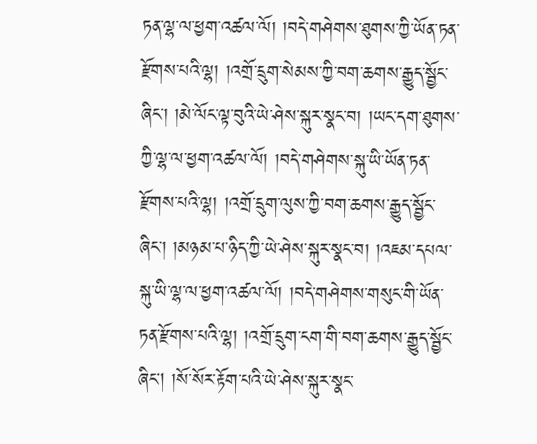ཏན་ལྷ་ལ་ཕྱག་འཚལ་ལོ། །བདེ་གཤེགས་ཐུགས་ཀྱི་ཡོན་ཏན་རྫོགས་པའི་ལྷ། །འགྲོ་དྲུག་སེམས་ཀྱི་བག་ཆགས་རྒྱུད་སྦྱོང་ཞིང་། །མེ་ལོང་ལྟ་བུའི་ཡེ་ཤེས་སྐུར་སྣང་བ། །ཡང་དག་ཐུགས་ཀྱི་ལྷ་ལ་ཕྱག་འཚལ་ལོ། །བདེ་གཤེགས་སྐུ་ཡི་ཡོན་ཏན་རྫོགས་པའི་ལྷ། །འགྲོ་དྲུག་ལུས་ཀྱི་བག་ཆགས་རྒྱུད་སྦྱོང་ཞིང་། །མཉམ་པ་ཉིད་ཀྱི་ཡེ་ཤེས་སྐུར་སྣང་བ། །འཇམ་དཔལ་སྐུ་ཡི་ལྷ་ལ་ཕྱག་འཚལ་ལོ། །བདེ་གཤེགས་གསུང་གི་ཡོན་ཏན་རྫོགས་པའི་ལྷ། །འགྲོ་དྲུག་ངག་གི་བག་ཆགས་རྒྱུད་སྦྱོང་ཞིང། །སོ་སོར་རྟོག་པའི་ཡེ་ཤེས་སྐུར་སྣང་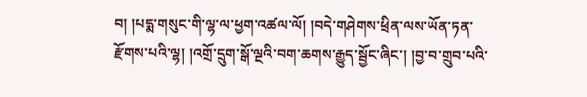བ། །པདྨ་གསུང་གི་ལྷ་ལ་ཕྱག་འཚལ་ལོ། །བདེ་གཤེགས་ཕྲིན་ལས་ཡོན་ཏན་རྫོགས་པའི་ལྷ། །འགྲོ་དྲུག་སྒོ་ལྔའི་བག་ཆགས་རྒྱུད་སྦྱོང་ཞིང་། །བྱ་བ་གྲུབ་པའི་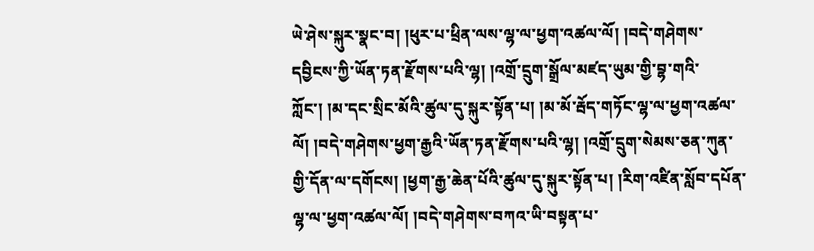ཡེ་ཤེས་སྐུར་སྣང་བ། །ཕུར་པ་ཕྲིན་ལས་ལྷ་ལ་ཕྱག་འཚལ་ལོ། །བདེ་གཤེགས་དབྱིངས་ཀྱི་ཡོན་ཏན་རྫོགས་པའི་ལྷ། །འགྲོ་དྲུག་སྒྲོལ་མཛད་ཡུམ་གྱི་བྷ་གའི་ཀློང་། །མ་དང་སྲིང་མོའི་ཚུལ་དུ་སྐུར་སྟོན་པ། །མ་མོ་རྦོད་གཏོང་ལྷ་ལ་ཕྱག་འཚལ་ལོ། །བདེ་གཤེགས་ཕྱག་རྒྱའི་ཡོན་ཏན་རྫོགས་པའི་ལྷ། །འགྲོ་དྲུག་སེམས་ཅན་ཀུན་གྱི་དོན་ལ་དགོངས། །ཕྱག་རྒྱ་ཆེན་པོའི་ཚུལ་དུ་སྐུར་སྟོན་པ། །རིག་འཛིན་སློབ་དཔོན་ལྷ་ལ་ཕྱག་འཚལ་ལོ། །བདེ་གཤེགས་བཀའ་ཡི་བསྟན་པ་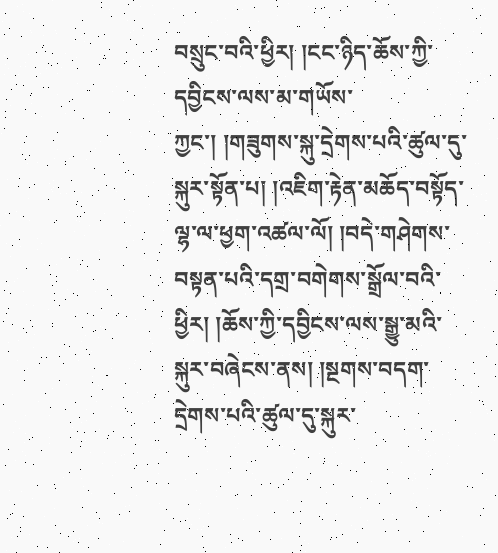བསྲུང་བའི་ཕྱིར། །ངང་ཉིད་ཆོས་ཀྱི་དབྱིངས་ལས་མ་གཡོས་ཀྱང་། །གཟུགས་སྐུ་དྲེགས་པའི་ཚུལ་དུ་སྐུར་སྟོན་པ། །འཇིག་རྟེན་མཆོད་བསྟོད་ལྷ་ལ་ཕྱག་འཚལ་ལོ། །བདེ་གཤེགས་བསྟན་པའི་དགྲ་བགེགས་སྒྲོལ་བའི་ཕྱིར། །ཆོས་ཀྱི་དབྱིངས་ལས་སྒྱུ་མའི་སྐུར་བཞེངས་ནས། །སྔགས་བདག་དྲེགས་པའི་ཚུལ་དུ་སྐུར་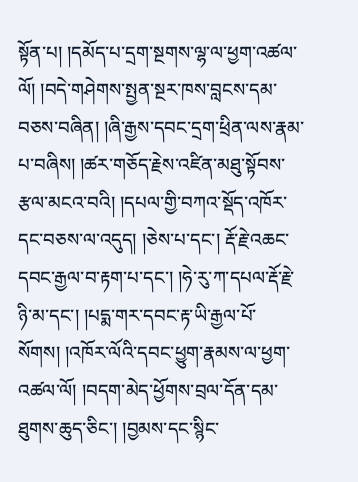སྟོན་པ། །དམོད་པ་དྲག་སྔགས་ལྷ་ལ་ཕྱག་འཚལ་ལོ། །བདེ་གཤེགས་སྤྱན་སྔར་ཁས་བླངས་དམ་བཅས་བཞིན། །ཞི་རྒྱས་དབང་དྲག་ཕྲིན་ལས་རྣམ་པ་བཞིས། །ཚར་གཅོད་རྗེས་འཛིན་མཐུ་སྟོབས་རྩལ་མངའ་བའི། །དཔལ་གྱི་བཀའ་སྡོད་འཁོར་དང་བཅས་ལ་འདུད། །ཅེས་པ་དང་། རྡོ་རྗེ་འཆང་དབང་རྒྱལ་བ་རྟག་པ་དང་། །ཧེ་རུ་ཀ་དཔལ་རྡོ་རྗེ་ཉི་མ་དང་། །པདྨ་གར་དབང་རྟ་ཡི་རྒྱལ་པོ་སོགས། །འཁོར་ལོའི་དབང་ཕྱུག་རྣམས་ལ་ཕྱག་འཚལ་ལོ། །བདག་མེད་ཕྱོགས་བྲལ་དོན་དམ་ཐུགས་ཆུད་ཅིང་། །བྱམས་དང་སྙིང་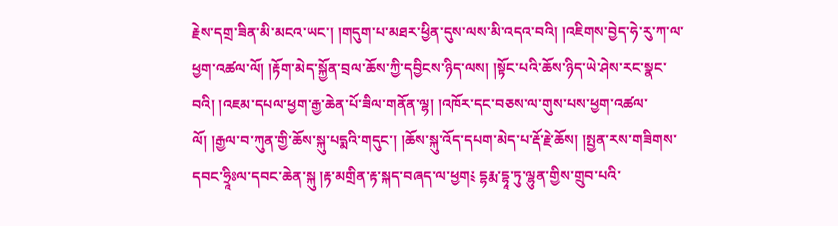རྗེས་དགྲ་ཟིན་མི་མངའ་ཡང་། །གདུག་པ་མཐར་ཕྱིན་དུས་ལས་མི་འདའ་བའི། །འཇིགས་བྱེད་ཧེ་རུ་ཀ་ལ་ཕྱག་འཚལ་ལོ། །རྟོག་མེད་སྐྱོན་བྲལ་ཆོས་ཀྱི་དབྱིངས་ཉིད་ལས། །སྟོང་པའི་ཆོས་ཉིད་ཡེ་ཤེས་རང་སྣང་བའི། །འཇམ་དཔལ་ཕྱག་རྒྱ་ཆེན་པོ་ཟིལ་གནོན་ལྷ། །འཁོར་དང་བཅས་ལ་གུས་པས་ཕྱག་འཚལ་ལོ། །རྒྱལ་བ་ཀུན་གྱི་ཆོས་སྐུ་པདྨའི་གདུང་། །ཆོས་སྐུ་འོད་དཔག་མེད་པ་རྡོ་རྗེ་ཆོས། །སྤྱན་རས་གཟིགས་དབང་ཧྲཱིཿལ་དབང་ཆེན་སྐུ །རྟ་མགྲིན་རྟ་སྐད་བཞད་ལ་ཕྱག༴ དྷརྨ་དྷཱ་ཏུ་ལྷུན་གྱིས་གྲུབ་པའི་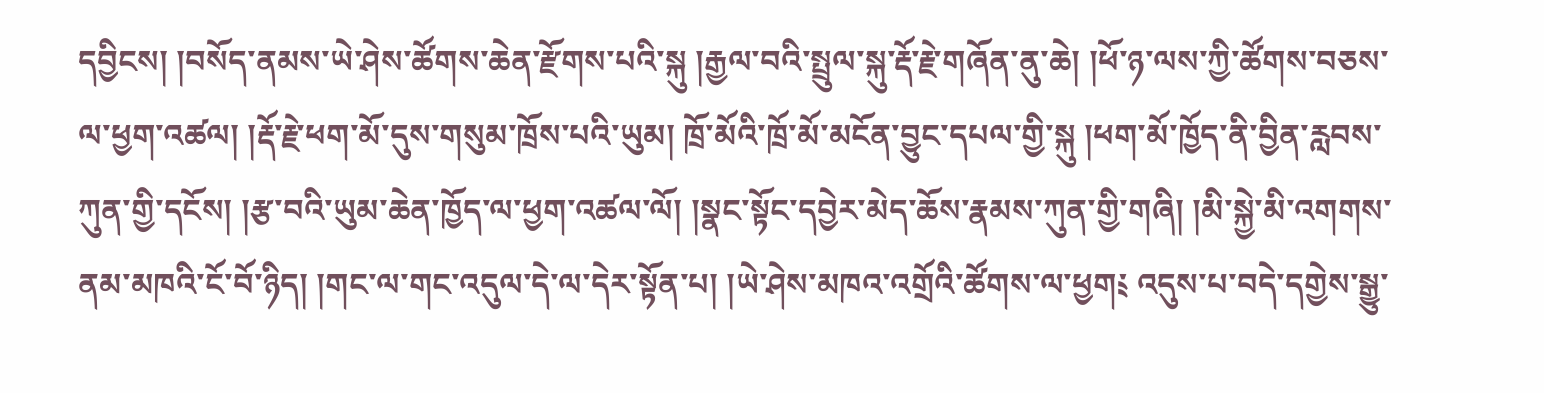དབྱིངས། །བསོད་ནམས་ཡེ་ཤེས་ཚོགས་ཆེན་རྫོགས་པའི་སྐུ །རྒྱལ་བའི་སྤྲུལ་སྐུ་རྡོ་རྗེ་གཞོན་ནུ་ཆེ། །ཕོ་ཉ་ལས་ཀྱི་ཚོགས་བཅས་ལ་ཕྱག་འཚལ། །རྡོ་རྗེ་ཕག་མོ་དུས་གསུམ་ཁྲོས་པའི་ཡུམ། ཁྲོ་མོའི་ཁྲོ་མོ་མངོན་བྱུང་དཔལ་གྱི་སྐུ །ཕག་མོ་ཁྱོད་ནི་བྱིན་རླབས་ཀུན་གྱི་དངོས། །རྩ་བའི་ཡུམ་ཆེན་ཁྱོད་ལ་ཕྱག་འཚལ་ལོ། །སྣང་སྟོང་དབྱེར་མེད་ཆོས་རྣམས་ཀུན་གྱི་གཞི། །མི་སྐྱེ་མི་འགགས་ནམ་མཁའི་ངོ་བོ་ཉིད། །གང་ལ་གང་འདུལ་དེ་ལ་དེར་སྟོན་པ། །ཡེ་ཤེས་མཁའ་འགྲོའི་ཚོགས་ལ་ཕྱག༴ འདུས་པ་བདེ་དགྱེས་སྒྱུ་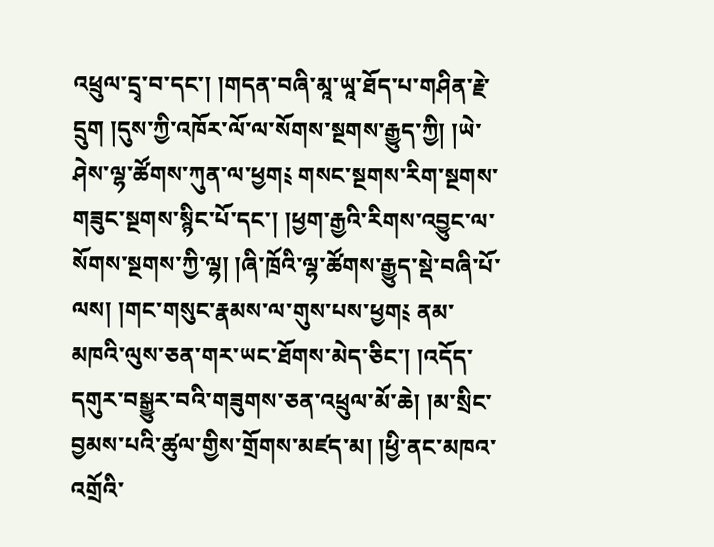འཕྲུལ་དྲྭ་བ་དང་། །གདན་བཞི་མཱ་ཡཱ་ཐོད་པ་གཤིན་རྗེ་དྲུག །དུས་ཀྱི་འཁོར་ལོ་ལ་སོགས་སྔགས་རྒྱུད་ཀྱི། །ཡེ་ཤེས་ལྷ་ཚོགས་ཀུན་ལ་ཕྱག༴ གསང་སྔགས་རིག་སྔགས་གཟུང་སྔགས་སྙིང་པོ་དང་། །ཕྱག་རྒྱའི་རིགས་འབྱུང་ལ་སོགས་སྔགས་ཀྱི་ལྷ། །ཞི་ཁྲོའི་ལྷ་ཚོགས་རྒྱུད་སྡེ་བཞི་པོ་ལས། །གང་གསུང་རྣམས་ལ་གུས་པས་ཕྱག༴ ནམ་མཁའི་ལུས་ཅན་གར་ཡང་ཐོགས་མེད་ཅིང་། །འདོད་དགུར་བསྒྱུར་བའི་གཟུགས་ཅན་འཕྲུལ་མོ་ཆེ། །མ་སྲིང་བྱམས་པའི་ཚུལ་གྱིས་གྲོགས་མཛད་མ། །ཕྱི་ནང་མཁའ་འགྲོའི་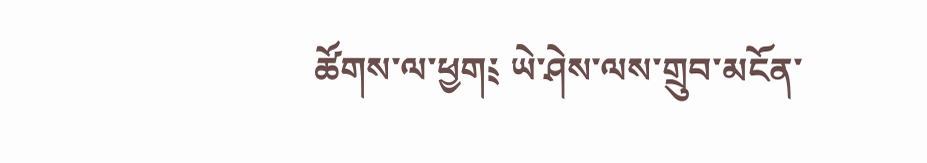ཚོགས་ལ་ཕྱག༴ ཡེ་ཤེས་ལས་གྲུབ་མངོན་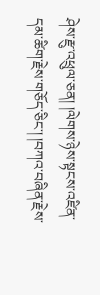ཤེས་རྫུ་འཕྲུལ་ཅན། །ལེགས་ཉེས་སྟངས་འཛིན་དམ་ཚིག་རྗེས་གཅོད་ཅིང་། །བཀའ་བཞིན་རྗེས་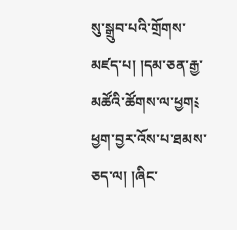སུ་སྒྲུབ་པའི་གྲོགས་མཛད་པ། །དམ་ཅན་རྒྱ་མཚོའི་ཚོགས་ལ་ཕྱག༴ ཕྱག་བྱར་འོས་པ་ཐམས་ཅད་ལ། །ཞིང་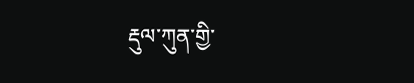རྡུལ་ཀུན་གྱི་